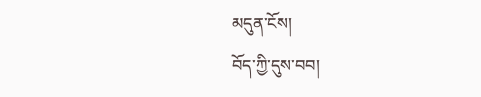མདུན་ངོས།
བོད་ཀྱི་དུས་བབ།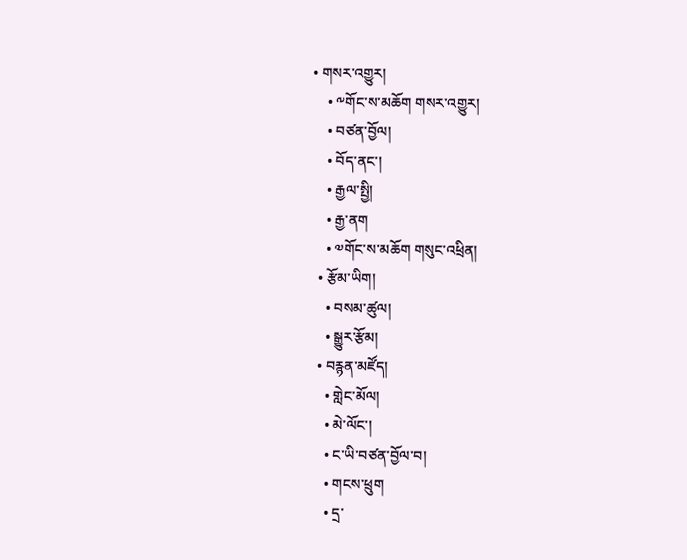• གསར་འགྱུར།
    • ༸གོང་ས་མཆོག གསར་འགྱུར།
    • བཙན་བྱོལ།
    • བོད་ནང་།
    • རྒྱལ་སྤྱི།
    • རྒྱ་ནག
    • ༧གོང་ས་མཆོག གསུང་འཕྲིན།
  • རྩོམ་ཡིག།
    • བསམ་ཚུལ།
    • སྒྱུར་རྩོམ།
  • བརྙན་མཛོད།
    • གླེང་མོལ།
    • མེ་ལོང་།
    • ང་ཡི་བཙན་བྱོལ་བ།
    • གངས་ཕྲུག
    • དྲ་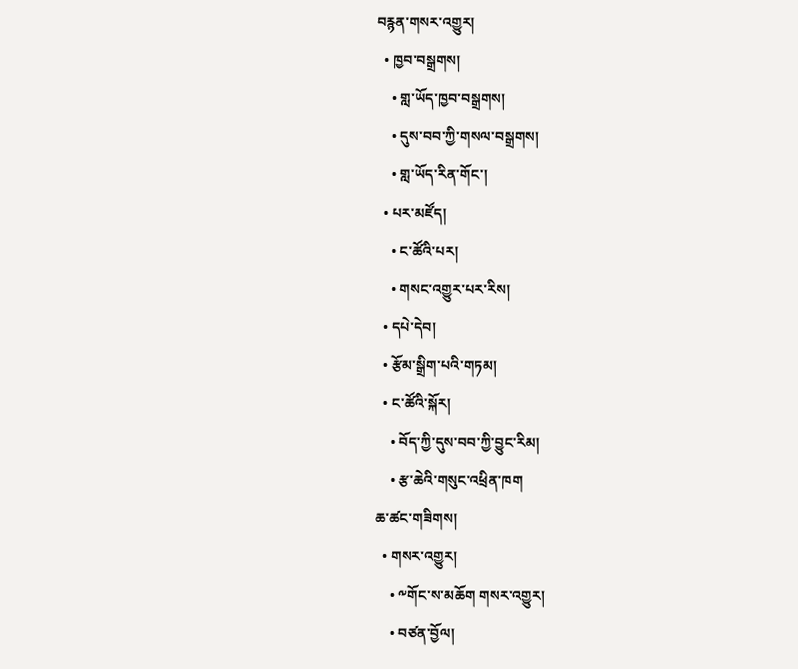བརྙན་གསར་འགྱུར།
  • ཁྱབ་བསྒྲགས།
    • གླ་ཡོད་ཁྱབ་བསྒྲགས།
    • དུས་བབ་ཀྱི་གསལ་བསྒྲགས།
    • གླ་ཡོད་རིན་གོང་།
  • པར་མཛོད།
    • ང་ཚོའི་པར།
    • གསང་འགྱུར་པར་རིས།
  • དཔེ་དེབ།
  • རྩོམ་སྒྲིག་པའི་གཏམ།
  • ང་ཚོའི་སྐོར།
    • བོད་ཀྱི་དུས་བབ་ཀྱི་བྱུང་རིམ།
    • རྩ་ཆེའི་གསུང་འཕྲིན་ཁག
ཆ་ཚང་གཟིགས།
  • གསར་འགྱུར།
    • ༸གོང་ས་མཆོག གསར་འགྱུར།
    • བཙན་བྱོལ།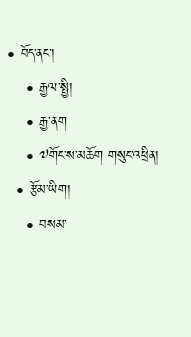• བོད་ནང་།
    • རྒྱལ་སྤྱི།
    • རྒྱ་ནག
    • ༧གོང་ས་མཆོག གསུང་འཕྲིན།
  • རྩོམ་ཡིག།
    • བསམ་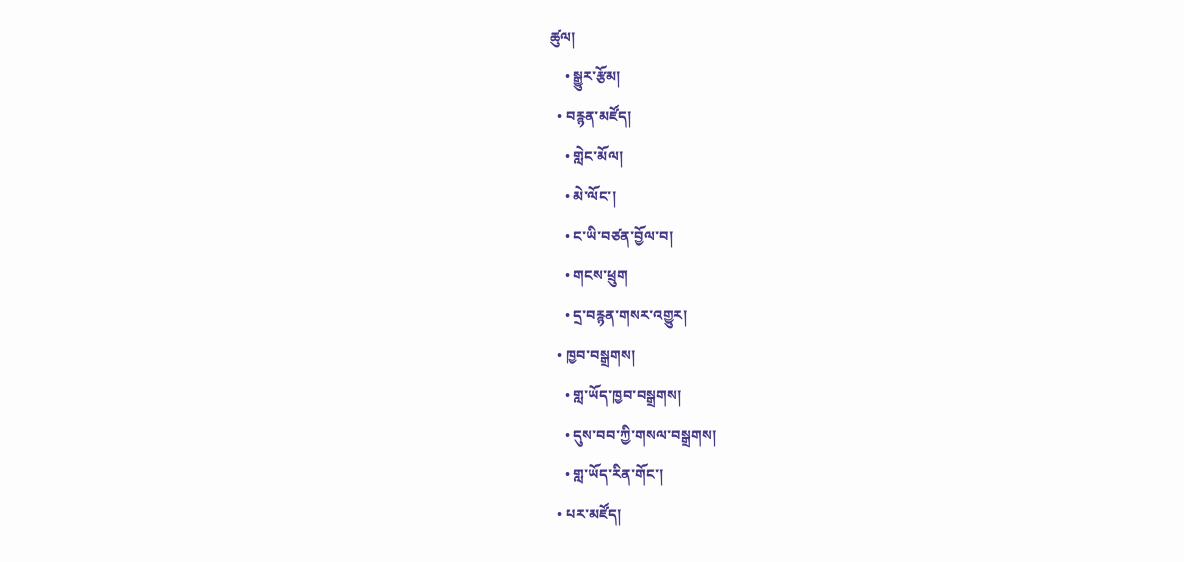ཚུལ།
    • སྒྱུར་རྩོམ།
  • བརྙན་མཛོད།
    • གླེང་མོལ།
    • མེ་ལོང་།
    • ང་ཡི་བཙན་བྱོལ་བ།
    • གངས་ཕྲུག
    • དྲ་བརྙན་གསར་འགྱུར།
  • ཁྱབ་བསྒྲགས།
    • གླ་ཡོད་ཁྱབ་བསྒྲགས།
    • དུས་བབ་ཀྱི་གསལ་བསྒྲགས།
    • གླ་ཡོད་རིན་གོང་།
  • པར་མཛོད།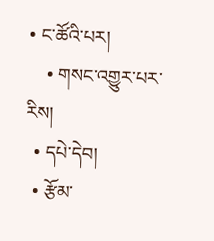• ང་ཚོའི་པར།
    • གསང་འགྱུར་པར་རིས།
  • དཔེ་དེབ།
  • རྩོམ་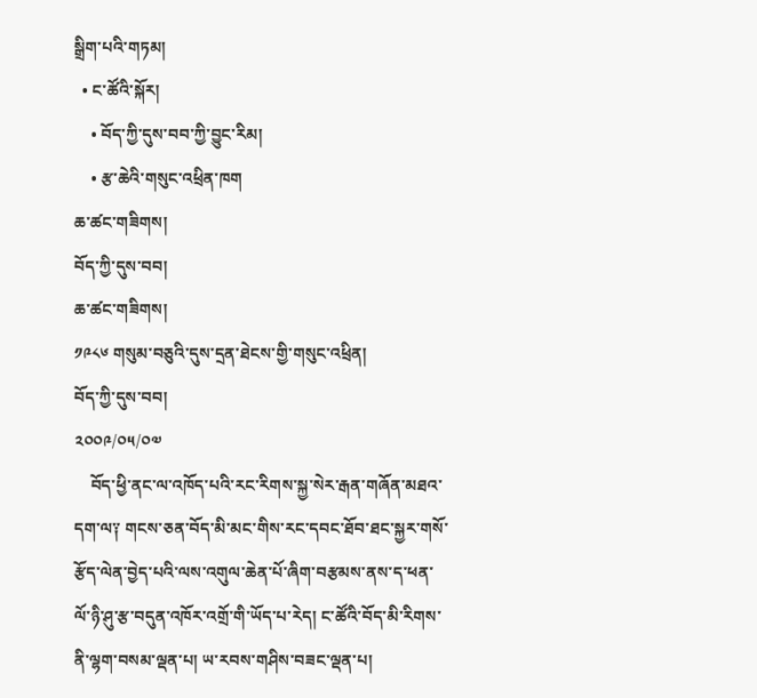སྒྲིག་པའི་གཏམ།
  • ང་ཚོའི་སྐོར།
    • བོད་ཀྱི་དུས་བབ་ཀྱི་བྱུང་རིམ།
    • རྩ་ཆེའི་གསུང་འཕྲིན་ཁག
ཆ་ཚང་གཟིགས།
བོད་ཀྱི་དུས་བབ།
ཆ་ཚང་གཟིགས།
༡༩༨༦ གསུམ་བཅུའི་དུས་དྲན་ཐེངས་གྱི་གསུང་འཕྲིན།
བོད་ཀྱི་དུས་བབ།
༢༠༠༩/༠༥/༠༧
    བོད་ཕྱི་ནང་ལ་འཁོད་པའི་རང་རིགས་སྐྱ་སེར་རྒན་གཞོན་མཐའ་དག་ལ༑ གངས་ཅན་བོད་མི་མང་གིས་རང་དབང་ཐོབ་ཐང་སྐྱར་གསོ་རྩོད་ལེན་བྱེད་པའི་ལས་འགུལ་ཆེན་པོ་ཞིག་བརྩམས་ནས་ད་ཕན་ལོ་ཉི་ཤུ་རྩ་བདུན་འཁོར་འགྲོ་གི་ཡོད་པ་རེད། ང་ཚོའི་བོད་མི་རིགས་ནི་ལྷག་བསམ་ལྡན་པ། ཡ་རབས་གཤིས་བཟང་ལྡན་པ།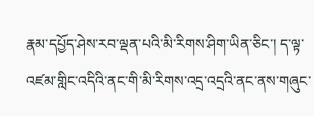རྣམ་དཔྱོད་ཤེས་རབ་ལྡན་པའི་མི་རིགས་ཤིག་ཡིན་ཅིང་། ད་ལྟ་འཛམ་གླིང་འདིའི་ནང་གི་མི་རིགས་འདྲ་འདྲའི་ནང་ནས་གཞུང་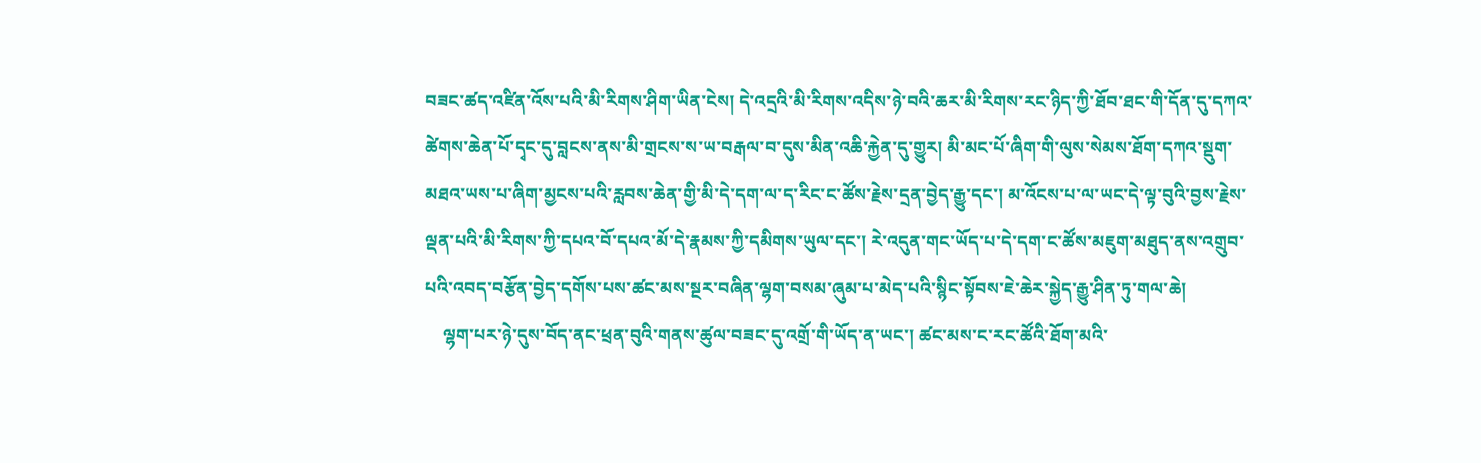བཟང་ཚད་འཛིན་འོས་པའི་མི་རིགས་ཤིག་ཡིན་ངེས། དེ་འདྲའི་མི་རིགས་འདིས་ཉེ་བའི་ཆར་མི་རིགས་རང་ཉིད་ཀྱི་ཐོབ་ཐང་གི་དོན་དུ་དཀའ་ཚེགས་ཆེན་པོ་དྭང་དུ་བླངས་ནས་མི་གྲངས་ས་ཡ་བརྒལ་བ་དུས་མིན་འཆི་རྐྱེན་དུ་གྱུར། མི་མང་པོ་ཞིག་གི་ལུས་སེམས་ཐོག་དཀའ་སྡུག་མཐའ་ཡས་པ་ཞིག་མྱངས་པའི་རླབས་ཆེན་གྱི་མི་དེ་དག་ལ་ད་རིང་ང་ཚོས་རྗེས་དྲན་བྱེད་རྒྱུ་དང་། མ་འོངས་པ་ལ་ཡང་དེ་ལྟ་བུའི་བྱས་རྗེས་ལྡན་པའི་མི་རིགས་ཀྱི་དཔའ་བོ་དཔའ་མོ་དེ་རྣམས་ཀྱི་དམིགས་ཡུལ་དང་། རེ་འདུན་གང་ཡོད་པ་དེ་དག་ང་ཚོས་མཇུག་མཐུད་ནས་འགྲུབ་པའི་འབད་བརྩོན་བྱེད་དགོས་པས་ཚང་མས་སྔར་བཞིན་ལྷག་བསམ་ཞུམ་པ་མེད་པའི་སྙིང་སྟོབས་ཇེ་ཆེར་སྐྱེད་རྒྱུ་ཤིན་ཏུ་གལ་ཆེ།
    ལྷག་པར་ཉེ་དུས་བོད་ནང་ཕྲན་བུའི་གནས་ཚུལ་བཟང་དུ་འགྲོ་གི་ཡོད་ན་ཡང་། ཚང་མས་ང་རང་ཚོའི་ཐོག་མའི་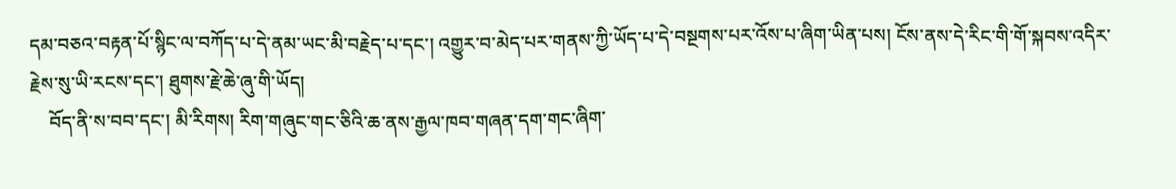དམ་བཅའ་བརྟན་པོ་སྙིང་ལ་བཀོད་པ་དེ་ནམ་ཡང་མི་བརྗེད་པ་དང་། འགྱུར་བ་མེད་པར་གནས་ཀྱི་ཡོད་པ་དེ་བསྔགས་པར་འོས་པ་ཞིག་ཡིན་པས། ངོས་ནས་དེ་རིང་གི་གོ་སྐབས་འདིར་རྗེས་སུ་ཡི་རངས་དང་། ཐུགས་རྗེ་ཆེ་ཞུ་གི་ཡོད།
    བོད་ནི་ས་བབ་དང་། མི་རིགས། རིག་གཞུང་གང་ཅིའི་ཆ་ནས་རྒྱལ་ཁབ་གཞན་དག་གང་ཞིག་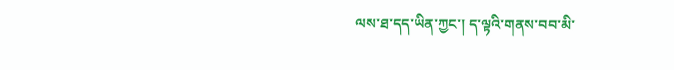ལས་ཐ་དད་ཡིན་ཀྱང་། ད་ལྟའི་གནས་བབ་མི་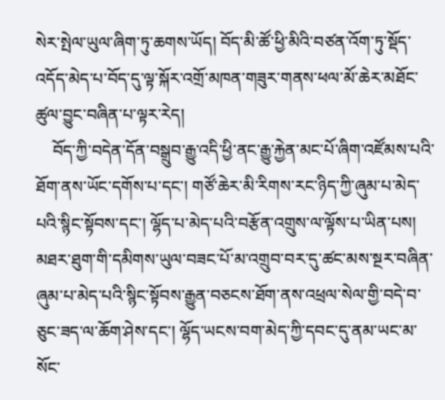སེར་སྤེལ་ཡུལ་ཞིག་ཏུ་ཆགས་ཡོད། བོད་མི་ཚོ་ཕྱི་མིའི་བཙན་འོག་ཏུ་སྡོད་འདོད་མེད་པ་བོད་དུ་ལྟ་སྐོར་འགྲོ་མཁན་གཟུར་གནས་ཕལ་མོ་ཆེར་མཐོང་ཚུལ་བྱུང་བཞིན་པ་ལྟར་རེད།
    བོད་ཀྱི་བདེན་དོན་བསྒྲུབ་རྒྱུ་འདི་ཕྱི་ནང་རྒྱུ་རྐྱེན་མང་པོ་ཞིག་འཛོམས་པའི་ཐོག་ནས་ཡོང་དགོས་པ་དང་། གཙོ་ཆེར་མི་རིགས་རང་ཉིད་ཀྱི་ཞུམ་པ་མེད་པའི་སྙིང་སྟོབས་དང་། ལྷོད་པ་མེད་པའི་བརྩོན་འགྲུས་ལ་ལྟོས་པ་ཡིན་པས། མཐར་ཐུག་གི་དམིགས་ཡུལ་བཟང་པོ་མ་འགྲུབ་བར་དུ་ཚང་མས་སྔར་བཞིན་ཞུམ་པ་མེད་པའི་སྙིང་སྟོབས་རྒྱུན་བཅངས་ཐོག་ནས་འཕྲལ་སེལ་གྱི་བདེ་བ་ཅུང་ཟད་ལ་ཆོག་ཤེས་དང་། ལྷོད་ཡངས་བག་མེད་ཀྱི་དབང་དུ་ནམ་ཡང་མ་སོང་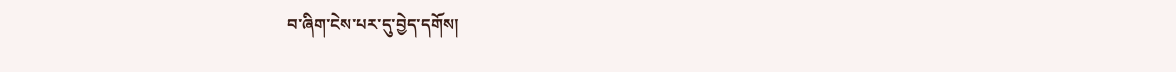བ་ཞིག་ངེས་པར་དུ་བྱེད་དགོས།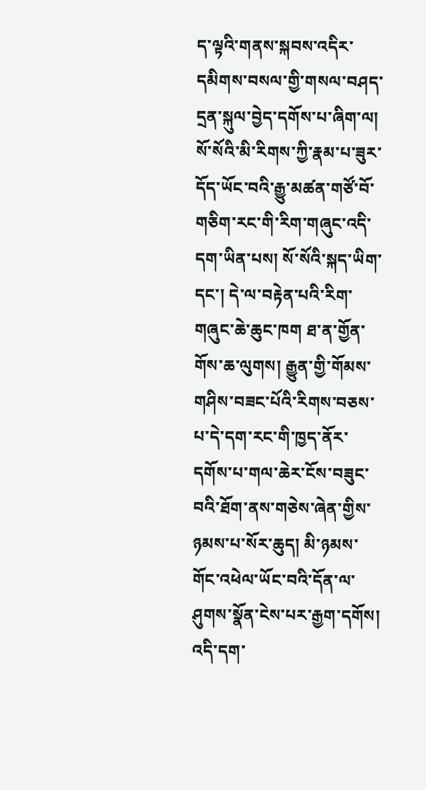ད་ལྟའི་གནས་སྐབས་འདིར་དམིགས་བསལ་གྱི་གསལ་བཤད་དྲན་སྐུལ་བྱེད་དགོས་པ་ཞིག་ལ། སོ་སོའི་མི་རིགས་ཀྱི་རྣམ་པ་ཟུར་དོད་ཡོང་བའི་རྒྱུ་མཚན་གཙོ་བོ་གཅིག་རང་གི་རིག་གཞུང་འདི་དག་ཡིན་པས། སོ་སོའི་སྐད་ཡིག་དང་། དེ་ལ་བརྟེན་པའི་རིག་གཞུང་ཆེ་ཆུང་ཁག ཐ་ན་གྱོན་གོས་ཆ་ལུགས། རྒྱུན་གྱི་གོམས་གཤིས་བཟང་པོའི་རིགས་བཅས་པ་དེ་དག་རང་གི་ཁྱད་ནོར་དགོས་པ་གལ་ཆེར་ངོས་བཟུང་བའི་ཐོག་ནས་གཅེས་ཞེན་གྱིས་ཉམས་པ་སོར་ཆུད། མི་ཉམས་གོང་འཕེལ་ཡོང་བའི་དོན་ལ་ཤུགས་སྣོན་ངེས་པར་རྒྱག་དགོས། འདི་དག་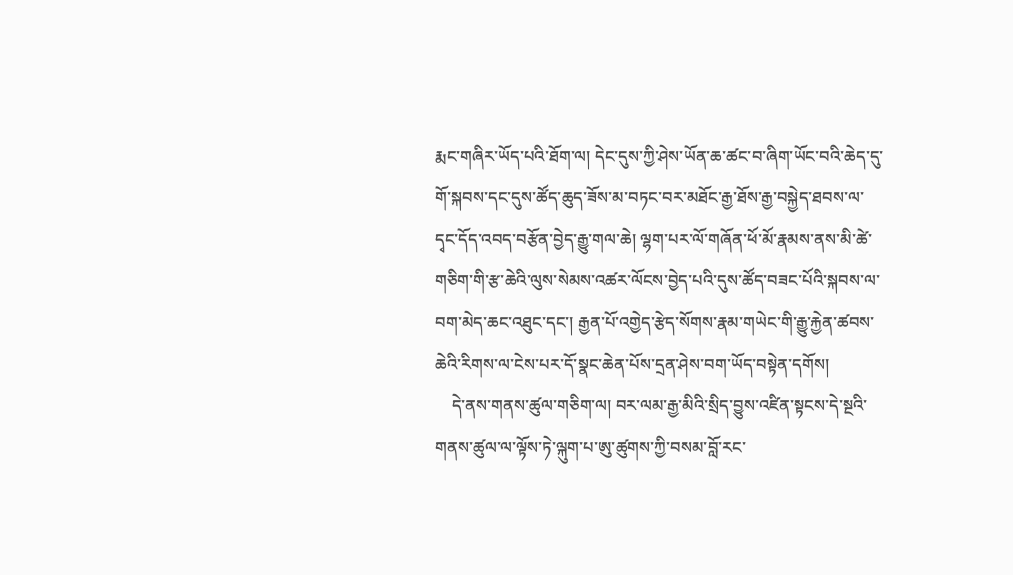རྨང་གཞིར་ཡོད་པའི་ཐོག་ལ། དེང་དུས་ཀྱི་ཤེས་ཡོན་ཆ་ཚང་བ་ཞིག་ཡོང་བའི་ཆེད་དུ་གོ་སྐབས་དང་དུས་ཚོད་ཆུད་ཟོས་མ་བཏང་བར་མཐོང་རྒྱ་ཐོས་རྒྱ་བསྐྱེད་ཐབས་ལ་དྭང་དོད་འབད་བརྩོན་བྱེད་རྒྱུ་གལ་ཆེ། ལྷག་པར་ལོ་གཞོན་ཕོ་མོ་རྣམས་ནས་མི་ཚེ་གཅིག་གི་རྩ་ཆེའི་ལུས་སེམས་འཚར་ལོངས་བྱེད་པའི་དུས་ཚོད་བཟང་པོའི་སྐབས་ལ་བག་མེད་ཆང་འཐུང་དང་། རྒྱན་པོ་འགྱེད་རྩེད་སོགས་རྣམ་གཡེང་གི་རྒྱུ་རྐྱེན་ཚབས་ཆེའི་རིགས་ལ་ངེས་པར་དོ་སྣང་ཆེན་པོས་དྲན་ཤེས་བག་ཡོད་བསྟེན་དགོས།
    དེ་ནས་གནས་ཚུལ་གཅིག་ལ། བར་ལམ་རྒྱ་མིའི་སྲིད་བྱུས་འཛིན་སྟངས་དེ་སྔའི་གནས་ཚུལ་ལ་ལྟོས་ཏེ་ལྐུག་པ་ཨུ་ཚུགས་ཀྱི་བསམ་བློ་རང་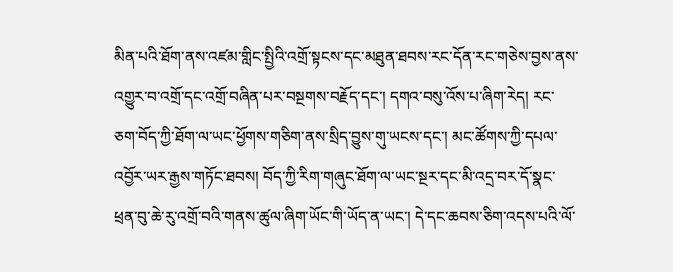མིན་པའི་ཐོག་ནས་འཛམ་གླིང་སྤྱིའི་འགྲོ་སྟངས་དང་མཐུན་ཐབས་རང་དོན་རང་གཅེས་བྱས་ནས་འགྱུར་བ་འགྲོ་དང་འགྲོ་བཞིན་པར་བསྔགས་བརྗོད་དང་། དགའ་བསུ་འོས་པ་ཞིག་རེད། རང་ཅག་བོད་ཀྱི་ཐོག་ལ་ཡང་ཕྱོགས་གཅིག་ནས་སྲིད་བྱུས་གུ་ཡངས་དང་། མང་ཚོགས་ཀྱི་དཔལ་འབྱོར་ཡར་རྒྱས་གཏོང་ཐབས། བོད་ཀྱི་རིག་གཞུང་ཐོག་ལ་ཡང་སྔར་དང་མི་འདྲ་བར་དོ་སྣང་ཕྲན་བུ་ཆེ་རུ་འགྲོ་བའི་གནས་ཚུལ་ཞིག་ཡོང་གི་ཡོད་ན་ཡང་། དེ་དང་ཆབས་ཅིག་འདས་པའི་ལོ་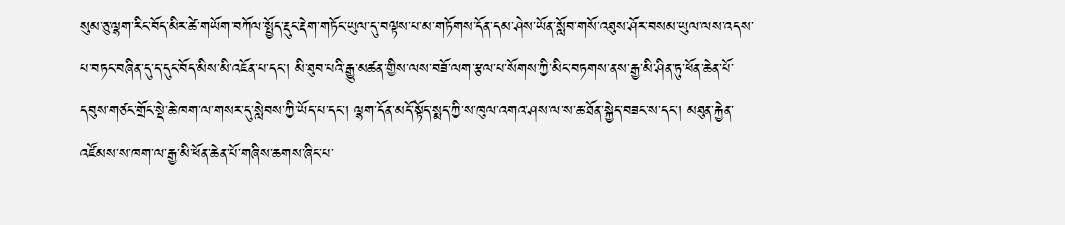སུམ་ཅུ་ལྷག་རིང་བོད་མིར་ཚེ་གཡོག་བཀོལ་སྤྱོད་རྡུང་རྡེག་གཏོང་ཡུལ་དུ་བལྟས་པ་མ་གཏོགས་དོན་དམ་ཤེས་ཡོན་སློབ་གསོ་འཐུས་ཤོར་བསམ་ཡུལ་ལས་འདས་པ་བཏང་བཞིན་དུ་ད་དུང་བོད་མིས་མི་འཇོན་པ་དང་། མི་ཐུབ་པའི་རྒྱུ་མཚན་གྱིས་ལས་བཟོ་ལག་རྩལ་པ་སོགས་ཀྱི་མིང་བཏགས་ནས་རྒྱ་མི་ཤིན་ཏུ་ཕོན་ཆེན་པོ་དབུས་གཙང་གྲོང་སྡེ་ཆེ་ཁག་ལ་གསར་དུ་སླེབས་ཀྱི་ཡོད་པ་དང་། ལྷག་དོན་མདོ་སྟོད་སྨད་ཀྱི་ས་ཁུལ་འགའ་ཤས་ལ་ས་ཆ་ཐོན་སྐྱེད་བཟང་ས་དང་། མཐུན་རྐྱེན་འཛོམས་ས་ཁག་ལ་རྒྱ་མི་ཕོན་ཆེན་པོ་གཞིས་ཆགས་ཞིང་པ་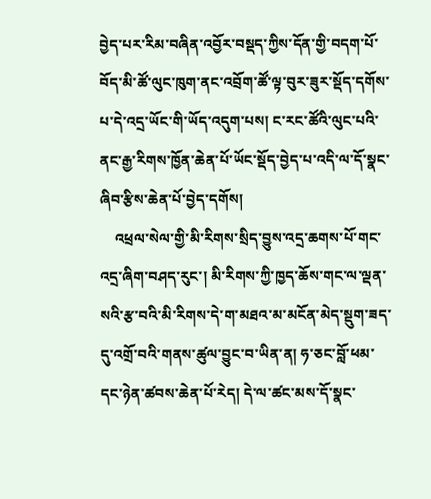བྱེད་པར་རིམ་བཞིན་འབྱོར་བསྡད་ཀྱིས་དོན་གྱི་བདག་པོ་བོད་མི་ཚོ་ལུང་ཁུག་ནང་འབྲོག་ཚོ་ལྟ་བུར་ཟུར་སྡོད་དགོས་པ་དེ་འདྲ་ཡོང་གི་ཡོད་འདུག་པས། ང་རང་ཚོའི་ལུང་པའི་ནང་རྒྱ་རིགས་ཁྱོན་ཆེན་པོ་ཡོང་སྡོད་བྱེད་པ་འདི་ལ་དོ་སྣང་ཞིབ་རྩིས་ཆེན་པོ་བྱེད་དགོས།
    འཕྲལ་སེལ་གྱི་མི་རིགས་སྲིད་བྱུས་འདྲ་ཆགས་པོ་གང་འདྲ་ཞིག་བཤད་རུང་། མི་རིགས་ཀྱི་ཁྱད་ཆོས་གང་ལ་ལྡན་སའི་རྩ་བའི་མི་རིགས་དེ་ག་མཐའ་མ་མངོན་མེད་སྡུག་ཟད་དུ་འགྲོ་བའི་གནས་ཚུལ་བྱུང་བ་ཡིན་ན། ཧ་ཅང་བློ་ཕམ་དང་ཉེན་ཚབས་ཆེན་པོ་རེད། དེ་ལ་ཚང་མས་དོ་སྣང་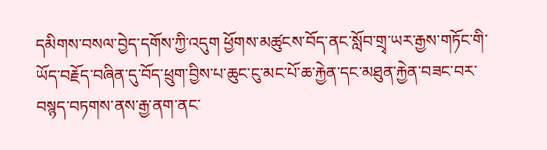དམིགས་བསལ་བྱེད་དགོས་ཀྱི་འདུག ཕྱོགས་མཚུངས་བོད་ནང་སློབ་གྲྭ་ཡར་རྒྱས་གཏོང་གི་ཡོད་བརྗོད་བཞིན་དུ་བོད་ཕྲུག་བྱིས་པ་ཆུང་ངུ་མང་པོ་ཆ་རྐྱེན་དང་མཐུན་རྐྱེན་བཟང་བར་བསྙད་བཏགས་ནས་རྒྱ་ནག་ནང་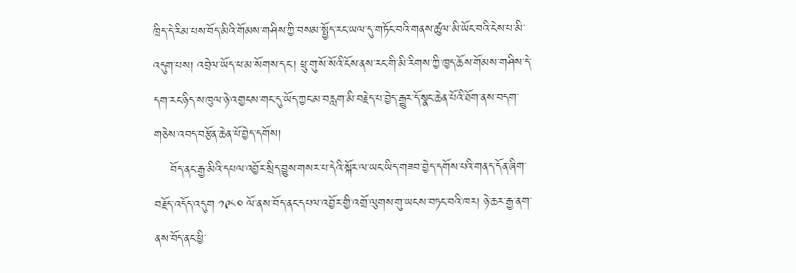ཁྲིད་དེ་རིམ་པས་བོད་མིའི་གོམས་གཤིས་ཀྱི་བསམ་སྤྱོད་རང་ཡལ་དུ་གཏོང་བའི་གནས་ཚུལ་མི་ཡོང་བའི་ངེས་པ་མི་འདུག་པས། འབྲེལ་ཡོད་ཕ་མ་སོགས་དང་། ཕྲུ་གུ་སོ་སོའི་ངོས་ནས་རང་གི་མི་རིགས་ཀྱི་ཁྱད་ཆོས་གོམས་གཤིས་དེ་དག་རང་ཉིད་ས་ཁུལ་ཉེ་འགྱངས་གང་དུ་ཡོད་ཀྱང་མ་བརླག་མི་བརྗེད་པ་བྱེད་རྒྱུར་དོ་སྣང་ཆེན་པོའི་ཐོག་ནས་བདག་གཅེས་འབད་བརྩོན་ཆེན་པོ་བྱེད་དགོས།
    བོད་ནང་རྒྱ་མིའི་དཔལ་འབྱོར་སྲིད་བྱུས་གསར་པ་དེའི་སྐོར་ལ་ཡང་ཡིད་གཟབ་བྱེད་དགོས་པའི་གནད་དོན་ཞིག་བརྗོད་འདོད་འདུག ༡༩༨༠ ལོ་ནས་བོད་ནང་དཔལ་འབྱོར་གྱི་འགྲོ་ལུགས་གུ་ཡངས་བཏང་བའི་ཁར། ཉེ་ཆར་རྒྱ་ནག་ནས་བོད་ནང་ཕྱི་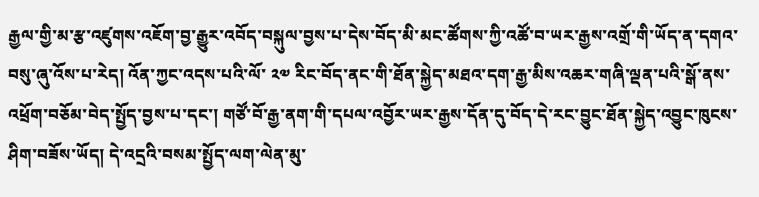རྒྱལ་གྱི་མ་རྩ་འཛུགས་འཇོག་བྱ་རྒྱུར་འབོད་བསྐུལ་བྱས་པ་དེས་བོད་མི་མང་ཚོགས་ཀྱི་འཚོ་བ་ཡར་རྒྱས་འགྲོ་གི་ཡོད་ན་དགའ་བསུ་ཞུ་འོས་པ་རེད། འོན་ཀྱང་འདས་པའི་ལོ་ ༢༧ རིང་བོད་ནང་གི་ཐོན་སྐྱེད་མཐའ་དག་རྒྱ་མིས་འཆར་གཞི་ལྡན་པའི་སྒོ་ནས་འཕྲོག་བཅོམ་བེད་སྤྱོད་བྱས་པ་དང་། གཙོ་བོ་རྒྱ་ནག་གི་དཔལ་འབྱོར་ཡར་རྒྱས་དོན་དུ་བོད་དེ་རང་བྱུང་ཐོན་སྐྱེད་འབྱུང་ཁུངས་ཤིག་བཟོས་ཡོད། དེ་འདྲའི་བསམ་སྤྱོད་ལག་ལེན་མུ་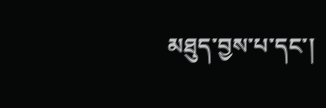མཐུད་བྱས་པ་དང་།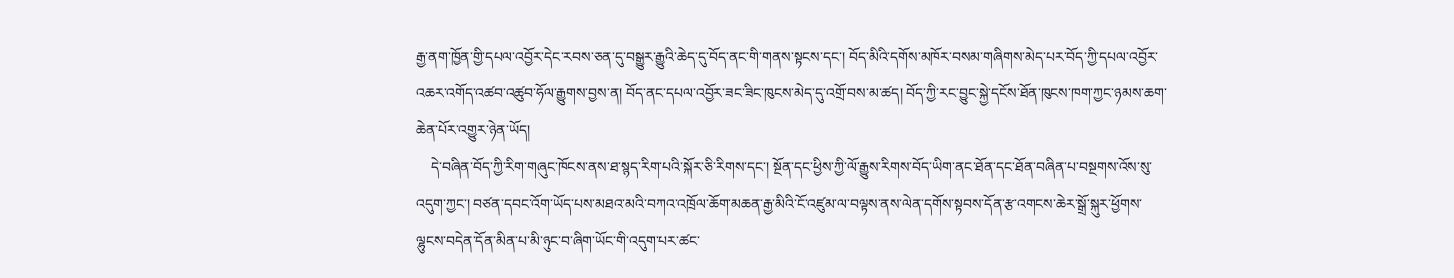རྒྱ་ནག་ཁྱོན་གྱི་དཔལ་འབྱོར་དེང་རབས་ཅན་དུ་བསྒྱུར་རྒྱུའི་ཆེད་དུ་བོད་ནང་གི་གནས་སྟངས་དང་། བོད་མིའི་དགོས་མཁོར་བསམ་གཞིགས་མེད་པར་བོད་ཀྱི་དཔལ་འབྱོར་འཆར་འགོད་འཚབ་འཚུབ་ཧོལ་རྒྱུགས་བྱས་ན། བོད་ནང་དཔལ་འབྱོར་ཟང་ཟིང་ཁུངས་མེད་དུ་འགྲོ་བས་མ་ཚད། བོད་ཀྱི་རང་བྱུང་སྐྱེ་དངོས་ཐོན་ཁུངས་ཁག་ཀྱང་ཉམས་ཆག་ཆེན་པོར་འགྱུར་ཉེན་ཡོད།
    དེ་བཞིན་བོད་ཀྱི་རིག་གཞུང་ཁོངས་ནས་ཐ་སྙད་རིག་པའི་སྐོར་ཅི་རིགས་དང་། སྔོན་དང་ཕྱིས་ཀྱི་ལོ་རྒྱུས་རིགས་བོད་ཡིག་ནང་ཐོན་དང་ཐོན་བཞིན་པ་བསྔགས་འོས་སུ་འདུག་ཀྱང་། བཙན་དབང་འོག་ཡོད་པས་མཐའ་མའི་བཀའ་འཁྲོལ་ཆོག་མཆན་རྒྱ་མིའི་ངོ་འཛུམ་ལ་བལྟས་ནས་ལེན་དགོས་སྟབས་དོན་རྩ་འགངས་ཆེར་སྒྲོ་སྐུར་ཕྱོགས་ལྷུངས་བདེན་དོན་མིན་པ་མི་ཉུང་བ་ཞིག་ཡོང་གི་འདུག་པར་ཚང་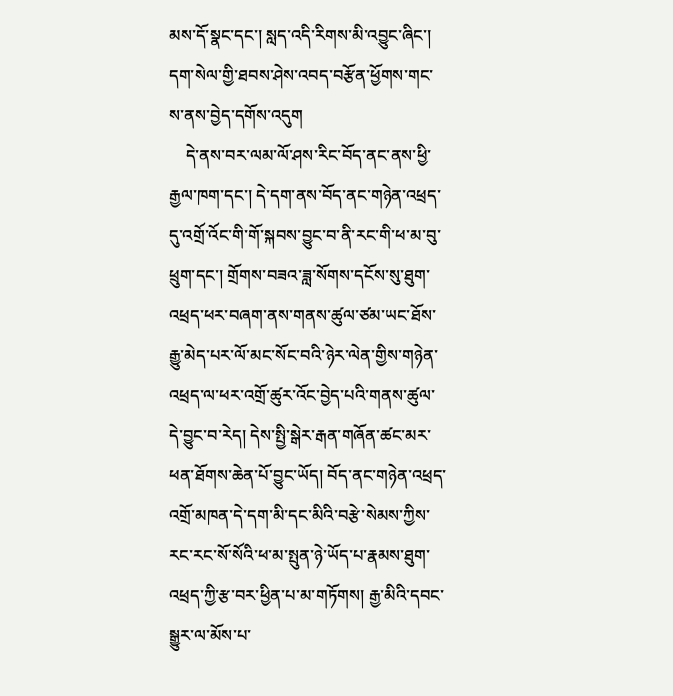མས་དོ་སྣང་དང་། སླད་འདི་རིགས་མི་འབྱུང་ཞིང་། དག་སེལ་གྱི་ཐབས་ཤེས་འབད་བརྩོན་ཕྱོགས་གང་ས་ནས་བྱེད་དགོས་འདུག
    དེ་ནས་བར་ལམ་ལོ་ཤས་རིང་བོད་ནང་ནས་ཕྱི་རྒྱལ་ཁག་དང་། དེ་དག་ནས་བོད་ནང་གཉེན་འཕྲད་དུ་འགྲོ་འོང་གི་གོ་སྐབས་བྱུང་བ་ནི་རང་གི་ཕ་མ་བུ་ཕྲུག་དང་། གྲོགས་བཟའ་ཟླ་སོགས་དངོས་སུ་ཐུག་འཕྲད་ཕར་བཞག་ནས་གནས་ཚུལ་ཙམ་ཡང་ཐོས་རྒྱུ་མེད་པར་ལོ་མང་སོང་བའི་ཉེར་ལེན་གྱིས་གཉེན་འཕྲད་ལ་ཕར་འགྲོ་ཚུར་འོང་བྱེད་པའི་གནས་ཚུལ་དེ་བྱུང་བ་རེད། དེས་སྤྱི་སྒེར་རྒན་གཞོན་ཚང་མར་ཕན་ཐོགས་ཆེན་པོ་བྱུང་ཡོད། བོད་ནང་གཉེན་འཕྲད་འགྲོ་མཁན་དེ་དག་མི་དང་མིའི་བརྩེ་སེམས་ཀྱིས་རང་རང་སོ་སོའི་ཕ་མ་སྤུན་ཉེ་ཡོད་པ་རྣམས་ཐུག་འཕྲད་ཀྱི་རྩ་བར་ཕྱིན་པ་མ་གཏོགས། རྒྱ་མིའི་དབང་སྒྱུར་ལ་མོས་པ་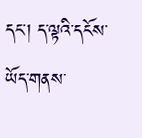དང་། ད་ལྟའི་དངོས་ཡོད་གནས་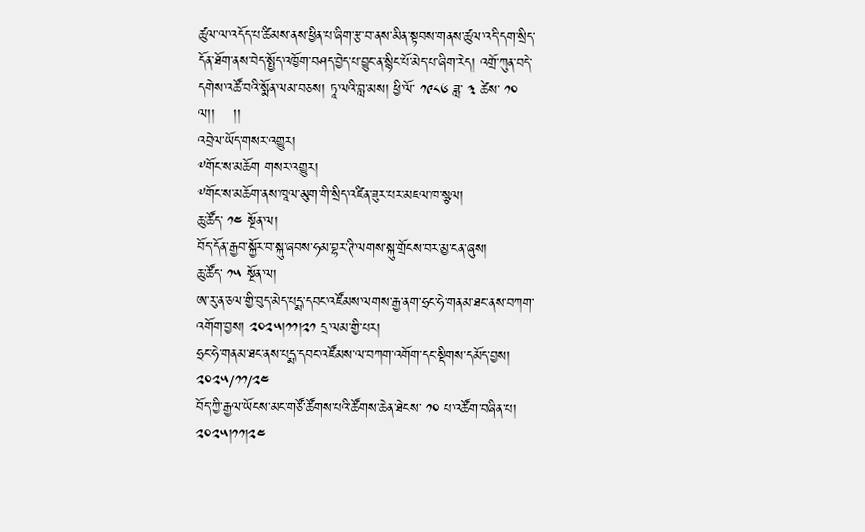ཚུལ་ལ་འདོད་པ་ཚིམས་ནས་ཕྱིན་པ་ཞིག་རྩ་བ་ནས་མིན་སྟབས་གནས་ཚུལ་འདི་དག་སྲིད་དོན་ཐོག་ནས་བེད་སྤྱོད་འཁྱོག་བཤད་བྱེད་པ་བྱུང་ན་སྙིང་པོ་མེད་པ་ཞིག་རེད། འགྲོ་ཀུན་བདེ་དགེས་འཚོ་བའི་སྨོན་ལམ་བཅས། ཏཱ་ལའི་བླ་མས། ཕྱི་ལོ་ ༡༩༨༦ ཟླ་ ༣ ཚེས་ ༡༠ ལ།།    །།
འབྲེལ་ཡོད་གསར་འགྱུར།
༸གོང་ས་མཆོག གསར་འགྱུར།
༸གོང་ས་མཆོག་ནས་ཁཱལ་མུག་གི་སྲིད་འཛིན་ཟུར་པར་མཇལ་ཁ་སྩལ།
ཆུ་ཚོད་ ༡༤ སྔོན་ལ།
བོད་དོན་རྒྱབ་སྐྱོར་བ་སྐུ་ཞབས་ཧམ་བྷར་ཊི་ལགས་སྐུ་གྲོངས་བར་མྱ་ངན་ཞུས།
ཆུ་ཚོད་ ༡༥ སྔོན་ལ།
ཨ་རུ་ན་ཅལ་གྱི་བུད་མེད་པདྨ་དབང་འཛོམས་ལགས་རྒྱ་ནག་ཧྲང་ཧེ་གནམ་ཐང་ནས་བཀག་འགོག་བྱས། ༢༠༢༥།༡༡།༢༡ དྲ་ལམ་གྱི་པར།
ཧྲང་ཧེ་གནམ་ཐང་ནས་པདྨ་དབང་འཛོམས་ལ་བཀག་འགོག་དང་སྡིགས་དམོད་བྱས།
༢༠༢༥/༡༡/༢༤
བོད་ཀྱི་རྒྱལ་ཡོངས་མང་གཙོ་ཚོགས་པའི་ཚོགས་ཆེན་ཐེངས་ ༡༠ པ་འཚོག་བཞིན་པ། ༢༠༢༥།༡༡།༢༤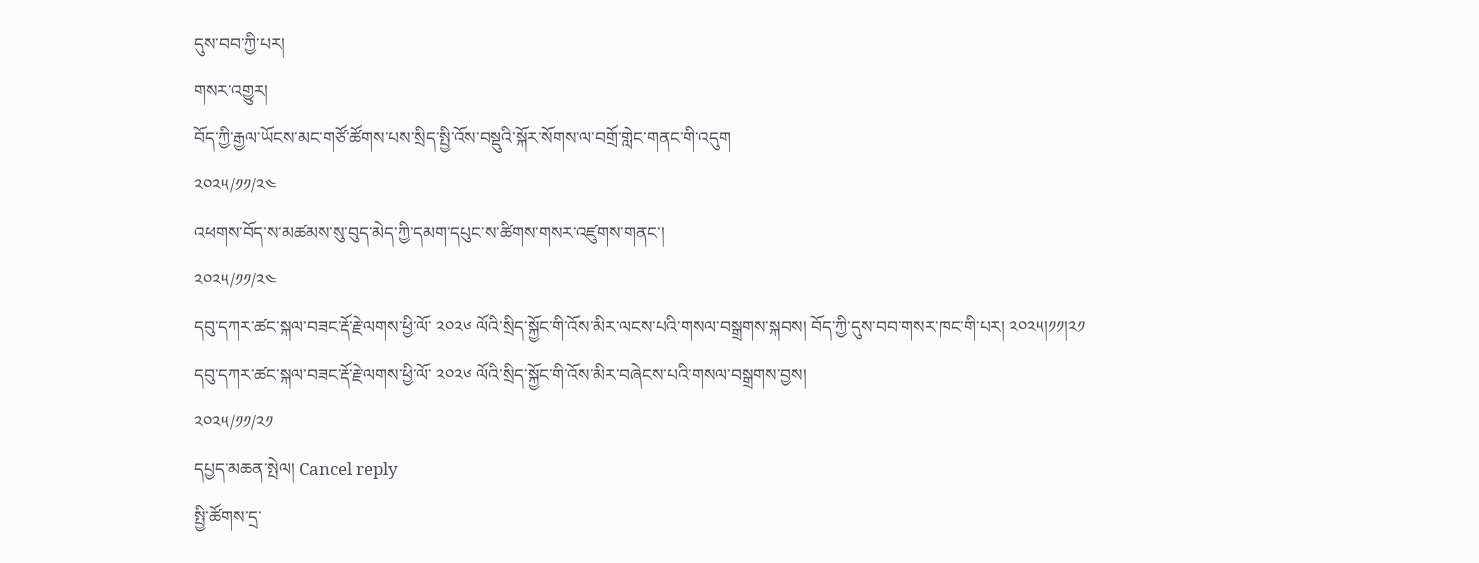དུས་བབ་ཀྱི་པར།
གསར་འགྱུར།
བོད་ཀྱི་རྒྱལ་ཡོངས་མང་གཙོ་ཚོགས་པས་སྲིད་སྤྱི་འོས་བསྡུའི་སྐོར་སོགས་ལ་བགྲོ་གླེང་གནང་གི་འདུག
༢༠༢༥/༡༡/༢༤
འཕགས་བོད་ས་མཚམས་སུ་བུད་མེད་ཀྱི་དམག་དཔུང་ས་ཚིགས་གསར་འཛུགས་གནང་།
༢༠༢༥/༡༡/༢༤
དབུ་དཀར་ཚང་སྐལ་བཟང་རྡོ་རྗེ་ལགས་ཕྱི་ལོ་ ༢༠༢༦ ལོའི་སྲིད་སྐྱོང་གི་འོས་མིར་ལངས་པའི་གསལ་བསྒྲགས་སྐབས། བོད་ཀྱི་དུས་བབ་གསར་ཁང་གི་པར། ༢༠༢༥།༡༡།༢༡
དབུ་དཀར་ཚང་སྐལ་བཟང་རྡོ་རྗེ་ལགས་ཕྱི་ལོ་ ༢༠༢༦ ལོའི་སྲིད་སྐྱོང་གི་འོས་མིར་བཞེངས་པའི་གསལ་བསྒྲགས་བྱས།
༢༠༢༥/༡༡/༢༡
དཔྱད་མཆན་སྤེལ། Cancel reply
སྤྱི་ཚོགས་དྲ་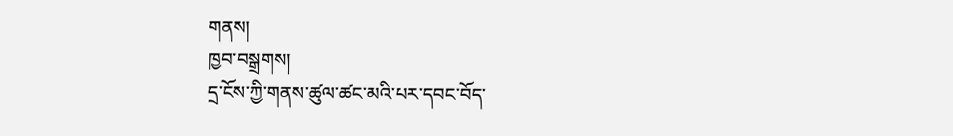གནས།
ཁྱབ་བསྒྲགས།
དྲ་ངོས་ཀྱི་གནས་ཚུལ་ཚང་མའི་པར་དབང་བོད་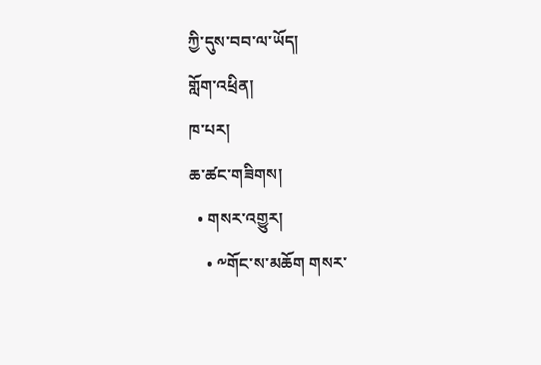ཀྱི་དུས་བབ་ལ་ཡོད།
གློག་འཕྲིན།
ཁ་པར།
ཆ་ཚང་གཟིགས།
  • གསར་འགྱུར།
    • ༸གོང་ས་མཆོག གསར་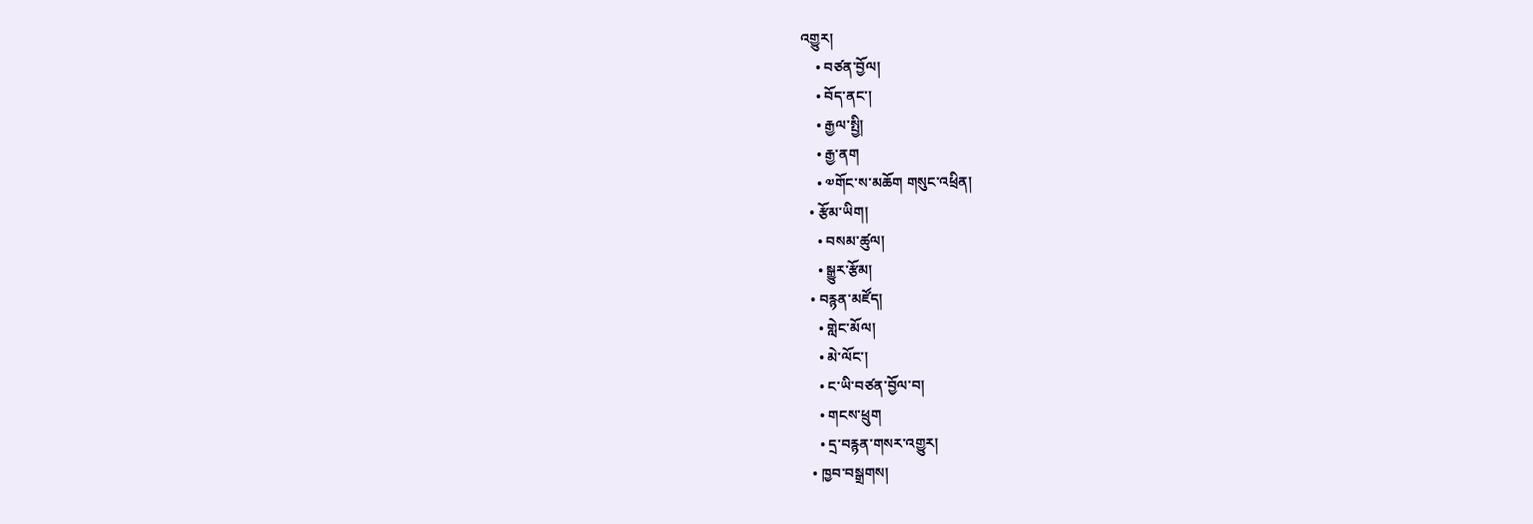འགྱུར།
    • བཙན་བྱོལ།
    • བོད་ནང་།
    • རྒྱལ་སྤྱི།
    • རྒྱ་ནག
    • ༧གོང་ས་མཆོག གསུང་འཕྲིན།
  • རྩོམ་ཡིག།
    • བསམ་ཚུལ།
    • སྒྱུར་རྩོམ།
  • བརྙན་མཛོད།
    • གླེང་མོལ།
    • མེ་ལོང་།
    • ང་ཡི་བཙན་བྱོལ་བ།
    • གངས་ཕྲུག
    • དྲ་བརྙན་གསར་འགྱུར།
  • ཁྱབ་བསྒྲགས།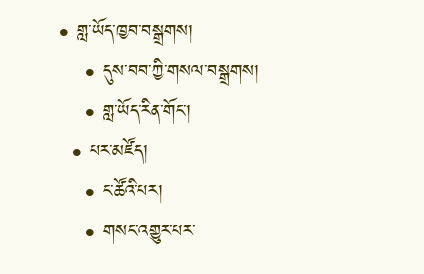• གླ་ཡོད་ཁྱབ་བསྒྲགས།
    • དུས་བབ་ཀྱི་གསལ་བསྒྲགས།
    • གླ་ཡོད་རིན་གོང་།
  • པར་མཛོད།
    • ང་ཚོའི་པར།
    • གསང་འགྱུར་པར་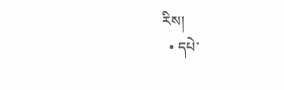རིས།
  • དཔེ་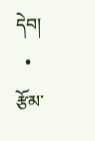དེབ།
  • རྩོམ་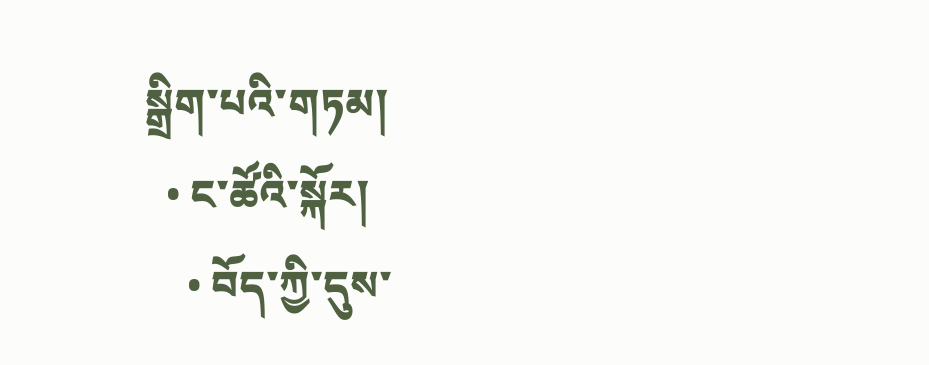སྒྲིག་པའི་གཏམ།
  • ང་ཚོའི་སྐོར།
    • བོད་ཀྱི་དུས་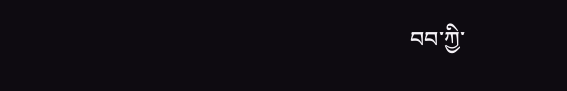བབ་ཀྱི་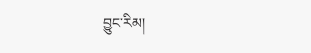བྱུང་རིམ།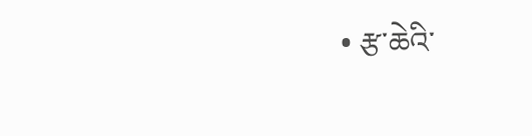• རྩ་ཆེའི་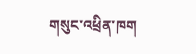གསུང་འཕྲིན་ཁག